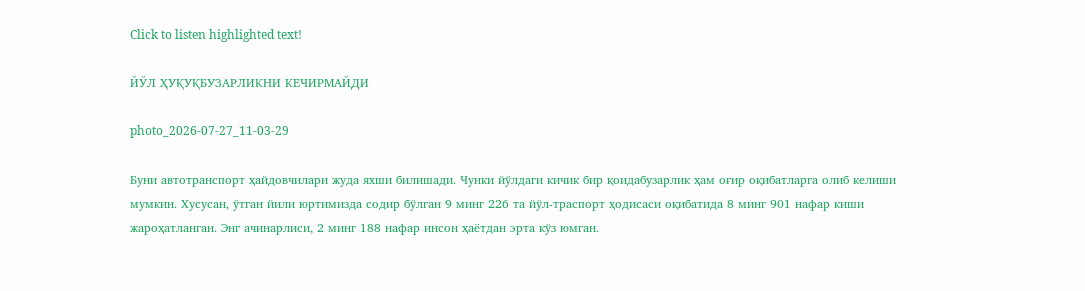Click to listen highlighted text!

ЙЎЛ ҲУҚУҚБУЗАРЛИКНИ КЕЧИРМАЙДИ

photo_2026-07-27_11-03-29

Буни автотранспорт ҳайдовчилари жуда яхши билишади. Чунки йўлдаги кичик бир қоидабузарлик ҳам оғир оқибатларга олиб келиши мумкин. Хусусан, ўтган йили юртимизда содир бўлган 9 минг 226 та йўл-траспорт ҳодисаси оқибатида 8 минг 901 нафар киши жароҳатланган. Энг ачинарлиси, 2 минг 188 нафар инсон ҳаётдан эрта кўз юмган.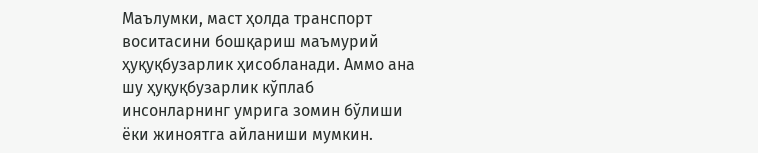Маълумки, маст ҳолда транспорт воситасини бошқариш маъмурий ҳуқуқбузарлик ҳисобланади. Аммо ана шу ҳуқуқбузарлик кўплаб инсонларнинг умрига зомин бўлиши ёки жиноятга айланиши мумкин.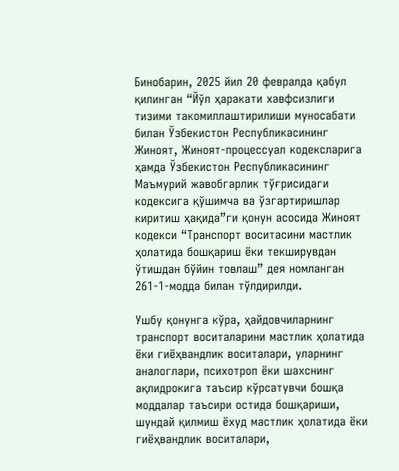Бинобарин, 2025 йил 20 февралда қабул қилинган “Йўл ҳаракати хавфсизлиги тизими такомиллаштирилиши муносабати билан Ўзбекистон Республикасининг Жиноят, Жиноят-процессуал кодексларига ҳамда Ўзбекистон Республикасининг Маъмурий жавобгарлик тўғрисидаги кодексига қўшимча ва ўзгартиришлар киритиш ҳақида”ги қонун асосида Жиноят кодекси “Транспорт воситасини мастлик ҳолатида бошқариш ёки текширувдан ўтишдан бўйин товлаш” дея номланган 261-1-модда билан тўлдирилди.

Ушбу қонунга кўра, ҳайдовчиларнинг транспорт воситаларини мастлик ҳолатида ёки гиёҳвандлик воситалари, уларнинг аналоглари, психотроп ёки шахснинг ақлидрокига таъсир кўрсатувчи бошқа моддалар таъсири остида бошқариши, шундай қилмиш ёхуд мастлик ҳолатида ёки гиёҳвандлик воситалари,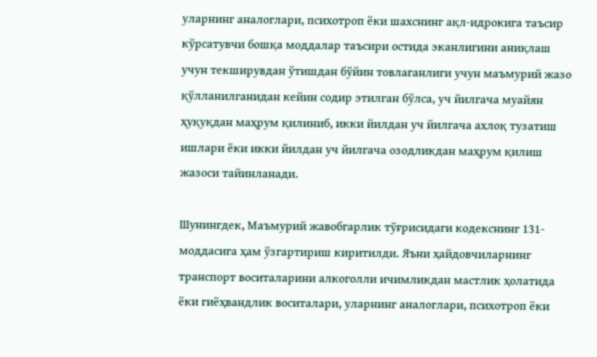уларнинг аналоглари, психотроп ёки шахснинг ақл-идрокига таъсир кўрсатувчи бошқа моддалар таъсири остида эканлигини аниқлаш учун текширувдан ўтишдан бўйин товлаганлиги учун маъмурий жазо қўлланилганидан кейин содир этилган бўлса, уч йилгача муайян ҳуқуқдан маҳрум қилиниб, икки йилдан уч йилгача ахлоқ тузатиш ишлари ёки икки йилдан уч йилгача озодликдан маҳрум қилиш жазоси тайинланади.

Шунингдек, Маъмурий жавобгарлик тўғрисидаги кодекснинг 131-моддасига ҳам ўзгартириш киритилди. Яъни ҳайдовчиларнинг транспорт воситаларини алкоголли ичимликдан мастлик ҳолатида ёки гиёҳвандлик воситалари, уларнинг аналоглари, психотроп ёки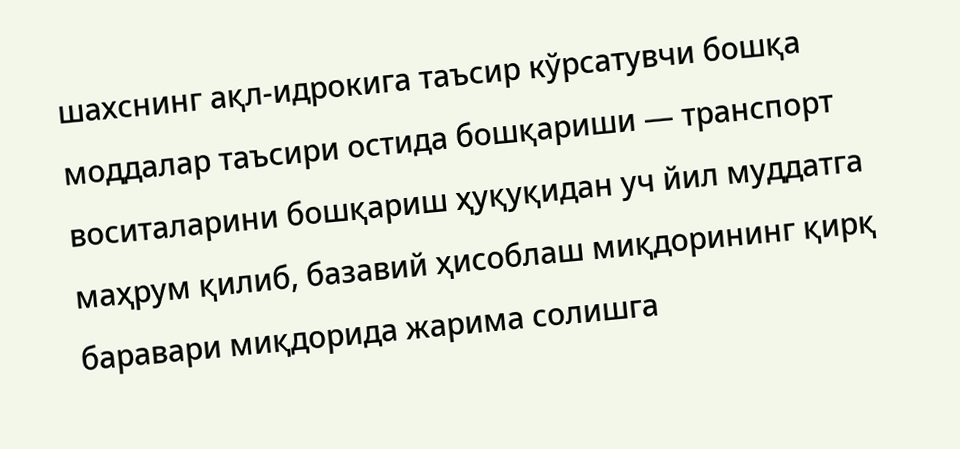шахснинг ақл-идрокига таъсир кўрсатувчи бошқа моддалар таъсири остида бошқариши — транспорт воситаларини бошқариш ҳуқуқидан уч йил муддатга маҳрум қилиб, базавий ҳисоблаш миқдорининг қирқ баравари миқдорида жарима солишга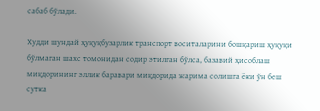сабаб бўлади.

Худди шундай ҳуқуқбузарлик транспорт воситаларини бошқариш ҳуқуқи бўлмаган шахс томонидан содир этилган бўлса, базавий ҳисоблаш миқдорининг эллик баравари миқдорида жарима солишга ёки ўн беш сутка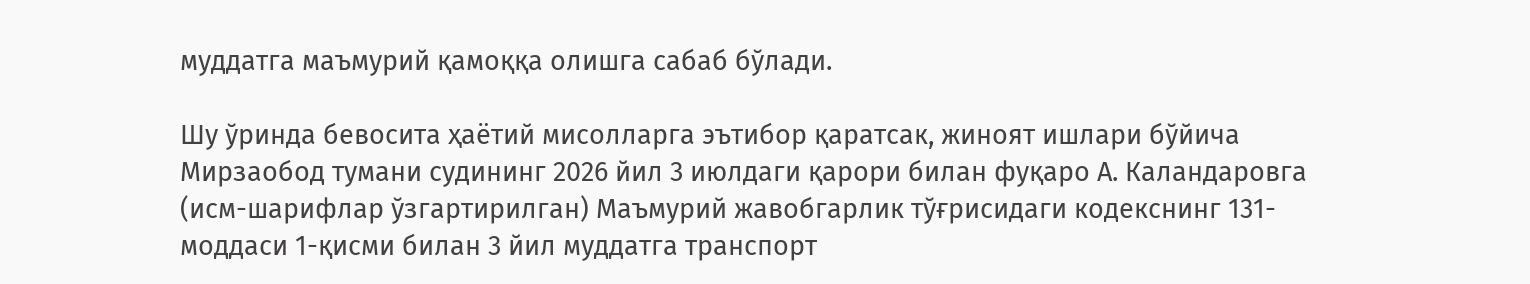муддатга маъмурий қамоққа олишга сабаб бўлади.

Шу ўринда бевосита ҳаётий мисолларга эътибор қаратсак, жиноят ишлари бўйича Мирзаобод тумани судининг 2026 йил 3 июлдаги қарори билан фуқаро А. Каландаровга (исм-шарифлар ўзгартирилган) Маъмурий жавобгарлик тўғрисидаги кодекснинг 131-моддаси 1-қисми билан 3 йил муддатга транспорт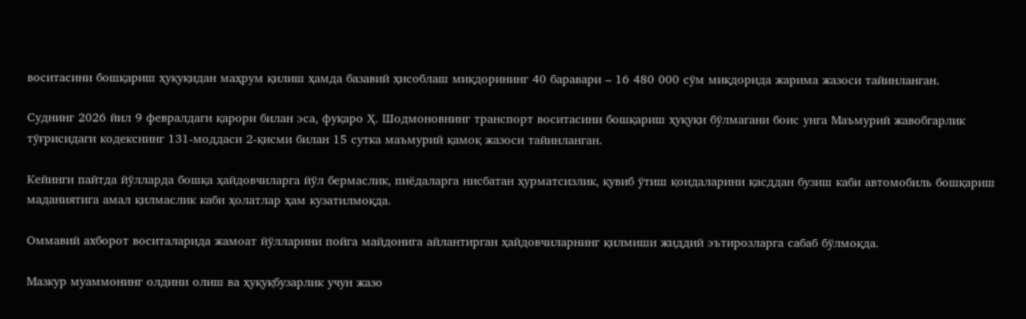воситасини бошқариш ҳуқуқидан маҳрум қилиш ҳамда базавий ҳисоблаш миқдорининг 40 баравари – 16 480 000 сўм миқдорида жарима жазоси тайинланган.

Суднинг 2026 йил 9 февралдаги қарори билан эса, фуқаро Ҳ. Шодмоновнинг транспорт воситасини бошқариш ҳуқуқи бўлмагани боис унга Маъмурий жавобгарлик тўғрисидаги кодекснинг 131-моддаси 2-қисми билан 15 сутка маъмурий қамоқ жазоси тайинланган.

Кейинги пайтда йўлларда бошқа ҳайдовчиларга йўл бермаслик, пиёдаларга нисбатан ҳурматсизлик, қувиб ўтиш қоидаларини қасддан бузиш каби автомобиль бошқариш маданиятига амал қилмаслик каби ҳолатлар ҳам кузатилмоқда.

Оммавий ахборот воситаларида жамоат йўлларини пойга майдонига айлантирган ҳайдовчиларнинг қилмиши жиддий эътирозларга сабаб бўлмоқда.

Мазкур муаммонинг олдини олиш ва ҳуқуқбузарлик учун жазо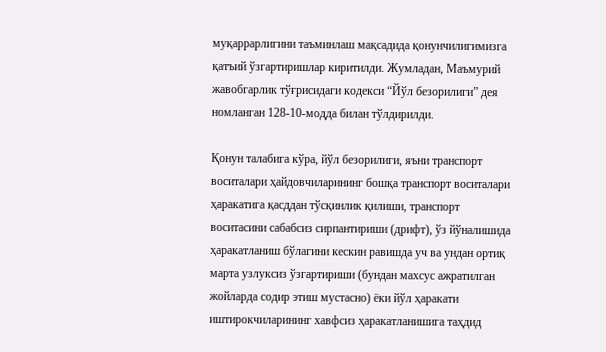муқаррарлигини таъминлаш мақсадида қонунчилигимизга қатъий ўзгартиришлар киритилди. Жумладан, Маъмурий жавобгарлик тўғрисидаги кодекси “Йўл безорилиги” дея номланган 128-10-модда билан тўлдирилди.

Қонун талабига кўра, йўл безорилиги, яъни транспорт воситалари ҳайдовчиларининг бошқа транспорт воситалари ҳаракатига қасддан тўсқинлик қилиши, транспорт воситасини сабабсиз сирпантириши (дрифт), ўз йўналишида ҳаракатланиш бўлагини кескин равишда уч ва ундан ортиқ марта узлуксиз ўзгартириши (бундан махсус ажратилган жойларда содир этиш мустасно) ёки йўл ҳаракати иштирокчиларининг хавфсиз ҳаракатланишига таҳдид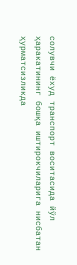солувчи ёхуд транспорт воситасида йўл ҳаракатининг бошқа иштирокчиларига нисбатан ҳурматсизликда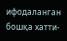ифодаланган бошқа хатти-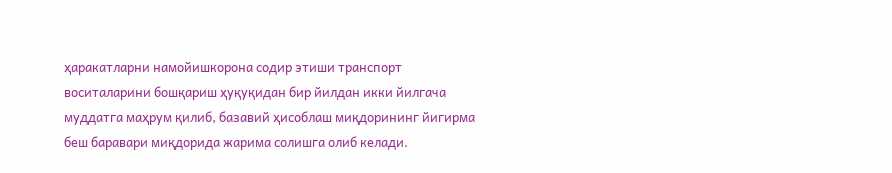ҳаракатларни намойишкорона содир этиши транспорт воситаларини бошқариш ҳуқуқидан бир йилдан икки йилгача муддатга маҳрум қилиб, базавий ҳисоблаш миқдорининг йигирма беш баравари миқдорида жарима солишга олиб келади.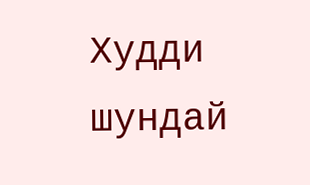Худди шундай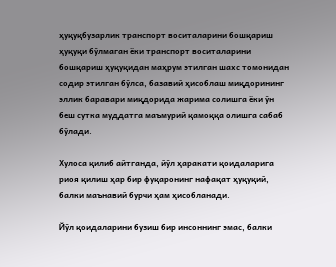ҳуқуқбузарлик транспорт воситаларини бошқариш ҳуқуқи бўлмаган ёки транспорт воситаларини бошқариш ҳуқуқидан маҳрум этилган шахс томонидан содир этилган бўлса, базавий ҳисоблаш миқдорининг эллик баравари миқдорида жарима солишга ёки ўн беш сутка муддатга маъмурий қамоққа олишга сабаб бўлади.

Хулоса қилиб айтганда, йўл ҳаракати қоидаларига риоя қилиш ҳар бир фуқаронинг нафақат ҳуқуқий, балки маънавий бурчи ҳам ҳисобланади.

Йўл қоидаларини бузиш бир инсоннинг эмас, балки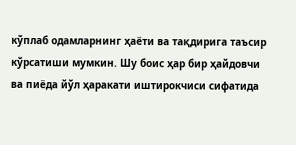кўплаб одамларнинг ҳаёти ва тақдирига таъсир кўрсатиши мумкин. Шу боис ҳар бир ҳайдовчи ва пиёда йўл ҳаракати иштирокчиси сифатида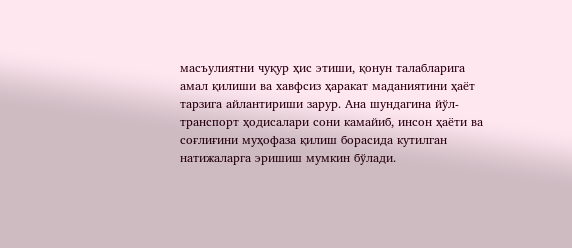масъулиятни чуқур ҳис этиши, қонун талабларига амал қилиши ва хавфсиз ҳаракат маданиятини ҳаёт тарзига айлантириши зарур. Ана шундагина йўл-транспорт ҳодисалари сони камайиб, инсон ҳаёти ва соғлиғини муҳофаза қилиш борасида кутилган натижаларга эришиш мумкин бўлади.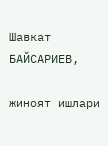Шавкат БАЙСАРИЕВ,

жиноят ишлари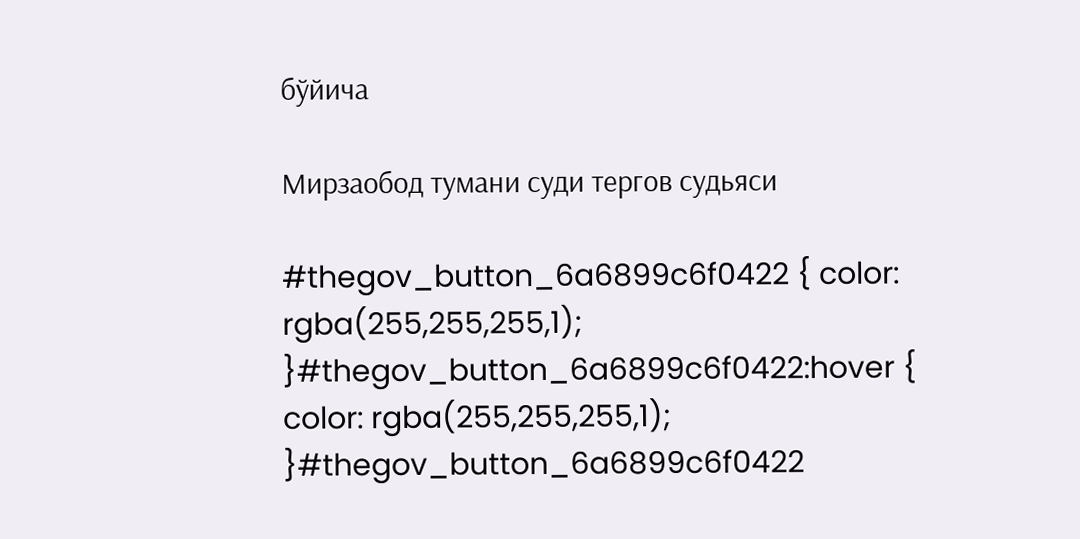бўйича

Мирзаобод тумани суди тергов судьяси

#thegov_button_6a6899c6f0422 { color: rgba(255,255,255,1); }#thegov_button_6a6899c6f0422:hover { color: rgba(255,255,255,1); }#thegov_button_6a6899c6f0422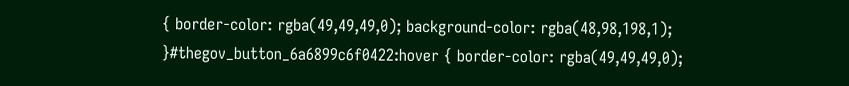{ border-color: rgba(49,49,49,0); background-color: rgba(48,98,198,1); }#thegov_button_6a6899c6f0422:hover { border-color: rgba(49,49,49,0);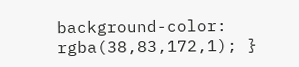background-color: rgba(38,83,172,1); }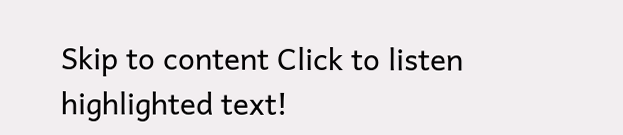Skip to content Click to listen highlighted text!